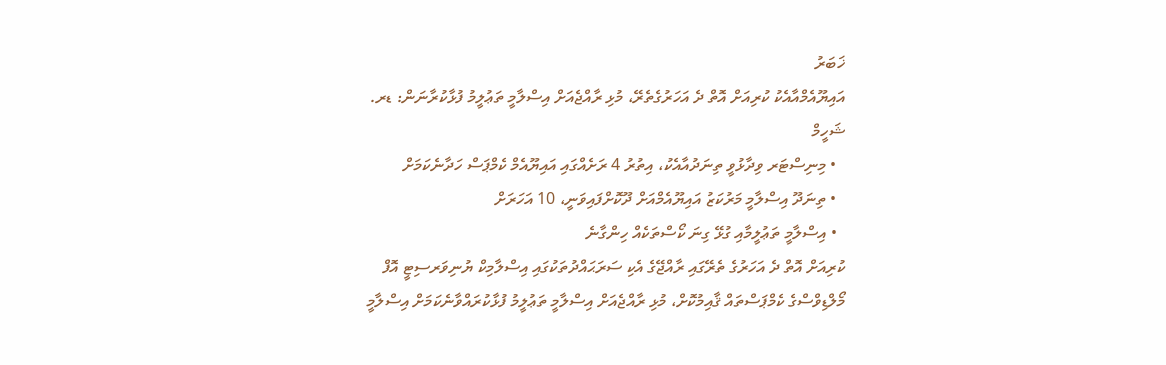ޚަބަރު
އައިޔޫއެމްއާއެކު ކުރިއަށް އޮތް ދެ އަހަރުގެތެރޭ، މުޅި ރާއްޖެއަށް އިސްލާމީ ތަޢުލީމު ފުޅާކުރާނަން: ޑރ. ޝަހީމް
  • މިނިސްޓަރ ވިދާޅުވީ ތިނަދުއާއެކު، އިތުރު 4 ރަށެއްގައި އައިޔޫއެމް ކެމްޕަސް ހަދާނެކަމަށް
  • ތިނަދޫ އިސްލާމީ މަރުކަޒު އައިޔޫއެމްއަށް ދޫކޮށްފައިވަނީ، 10 އަހަރަށް
  • އިސްލާމީ ތަޢުލީމާއި ގުޅޭ ގިނަ ކޯސްތަކެއް ހިންގާނެ
ކުރިއަށް އޮތް ދެ އަހަރުގެ ތެރޭގައި ރާއްޖޭގެ އެކި ސަރަޙައްދުތަކުގައި އިސްލާމިކް ޔުނިވަރސިޓީ އޮފް މޯލްޑިވްސްގެ ކެމްޕަސްތައް ޤާއިމުކޮށް، މުޅި ރާއްޖެއަށް އިސްލާމީ ތަޢުލީމު ފުޅާކުރައްވާނެކަމަށް އިސްލާމީ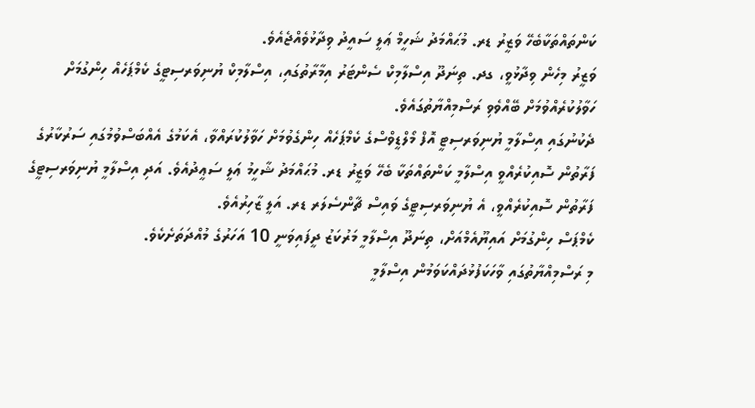ކަންތައްތަކާބެހޭ ވަޒީރު ޑރ. މުޙައްމަދު ޝަހީމް ޢަލީ ސައީދު ވިދާޅުވެއްޖެއެވެ.
ވަޒީރު މިހެން ވިދާޅުވީ، ގދ. ތިނަދޫ އިސްލާމިކް ސެންޓަރު އިމާރާތުގައި، އިސްލާމިކް ޔުނިވަރސިޓީގެ ކެމްޕަހެއް ހިންގުމަށް ހަވާލުކުރެއްވުމަށް ބޭއްވެވި ރަސްމިއްޔާތުގައެވެ.
ދެކުނުގައި އިސްލާމީ ޔުނިވަރސިޓީ އޮފް މޯލްޑީވްސްގެ ކެމްޕަހެއް ހިންގެވުމަށް ހަވާލުކުރައްވާ، އެކަމުގެ އެއްބަސްވުމުގައި ސަރުކާރުގެ ފަރާތުން ސޮއިކުރެއްވީ އިސްލާމީ ކަންތައްތަކާ ބެހޭ ވަޒީރު ޑރ. މުޙައްމަދު ޝާހީމު ޢަލީ ސަޢީދުއެވެ. އަދި އިސްލާމީ ޔުނިވަރސިޓީގެ ފަރާތުން ސޮއިކުރެއްވީ، އެ ޔުނިވަރސިޓީގެ ވައިސް ޗާންސެލަރ ޑރ. އަލީ ޒާހިރުއެވެ.
ކެމްޕަސް ހިންގުމަށް އައިޔޫއެމްއަށް، ތިނަދޫ އިސްލާމީ މަރުކަޒު ދީފައިވަނީ 10 އަހަރުގެ މުއްދަތަށެކެވެ.
މި ރަސްމިއްޔާތުގައި ވާހަކަފުޅުދައްކަވަމުން އިސްލާމީ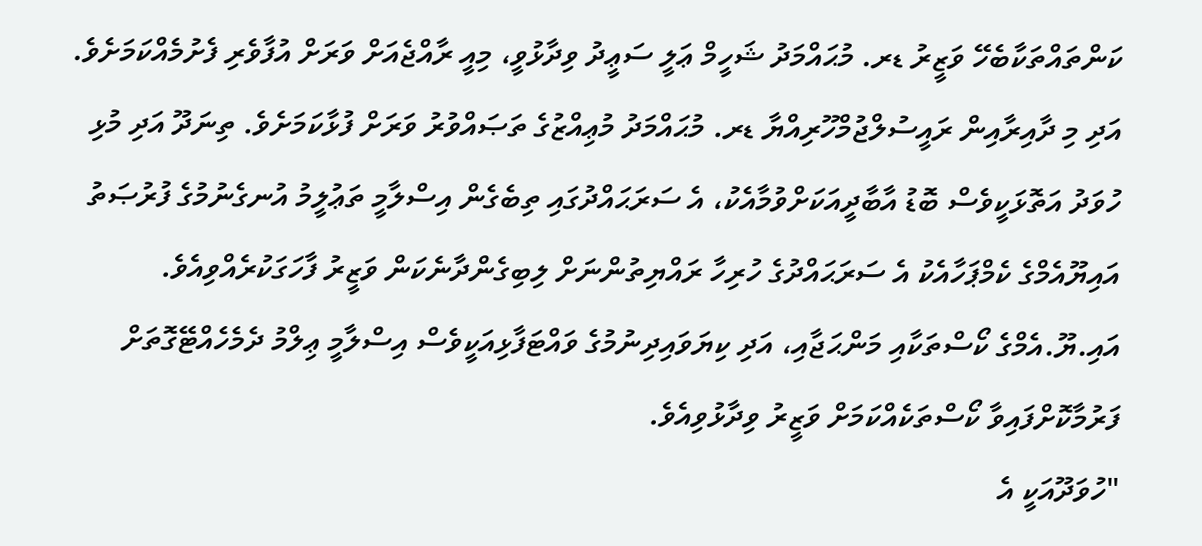ކަންތައްތަކާބެހޭ ވަޒީރު ޑރ. މުޙައްމަދު ޝަހީމް ޢަލީ ސަޢީދު ވިދާޅުވީ، މިއީ ރާއްޖެއަށް ވަރަށް އުފާވެރި ފެށުމެއްކަމަށެވެ. އަދި މި ދާއިރާއިން ރައީސުލްޖުމްހޫރިއްޔާ ޑރ. މުޙައްމަދު މުޢިއްޒުގެ ތަޞައްވުރު ވަރަށް ފުޅާކަމަށެވެ. ތިނަދޫ އަދި މުޅި ހުވަދު އަތޮޅަކީވެސް ބޮޑު އާބާދީއަކަށްވުމާއެކު، އެ ސަރަޙައްދުގައި ތިބެގެން އިސްލާމީ ތަޢުލީމު އުނގެނުމުގެ ފުރުޞަތު އައިޔޫއެމްގެ ކެމްޕަހާއެކު އެ ސަރަޙައްދުގެ ހުރިހާ ރައްޔިތުންނަށް ލިބިގެންދާނެކަން ވަޒީރު ފާހަގަކުރެއްވިއެވެ.
އައި.ޔޫ.އެމްގެ ކޯސްތަކާއި މަންޙަޖާއި، އަދި ކިޔަވައިދިނުމުގެ ވައްޓަފާޅިއަކީވެސް އިސްލާމީ ޢިލްމު ދެމެހެއްޓޭގޮތަށް ފަރުމާކޮށްފައިވާ ކޯސްތަކެއްކަމަށް ވަޒީރު ވިދާޅުވިއެވެ.
"ހުވަދޫއަކީ އެ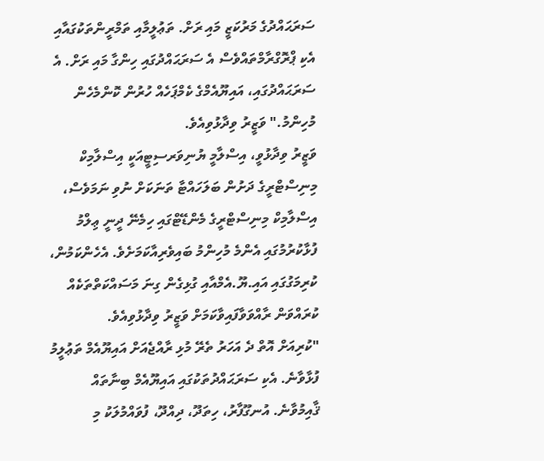ސަރަޙައްދުގެ މަރުކަޒީ މައި ރަށް. ތަޢުލީމާއި ތަމްރީންތަކުގައާއި އެކި ޕްރޮގްރާމްތައްވެސް އެ ސަރަޙައްދުގައި ހިންގާ މައި ރަށް. އެ ސަރަޙައްދުގައި، އައިޔޫއެމްގެ ކެމްޕަހެއް ހުރުން ކޮންމެހެން މުހިންމު." ވަޒީރު ވިދާޅުވިއެވެ.
ވަޒީރު ވިދާޅުވީ، އިސްލާމީ ޔުނިވަރސިޓީއަކީ އިސްލާމިކް މިނިސްޓްރީގެ ދަށުން ބަލަހައްޓާ ތަނަކަށް ނުވި ނަމަވެސް، އިސްލާމިކް މިނިސްޓްރީގެ މެންޑޭޓްގައި ހިމެނޭ ދީނީ ޢިލްމު ފުޅާކުރުމުގައި އެންމެ މުހިންމު ބައިވެރިއާކަމަށެވެ. އެހެންކަމުން، ކުރިމަގުގައި އައި.ޔޫ.އެމްއާއި ގުޅިގެން ގިނަ މަސައްކަތްތަކެއް ކުރައްވަން ރާއްވަވާފައިވާކަމަށް ވަޒީރު ވިދާޅުވިއެވެ.
"ކުރިއަށް އޮތް ދެ އަހަރު ތެރޭ މުޅި ރާއްޖެއަށް އައިޔޫއެމް ތަޢުލީމު ފުޅާވާނެ. އެކި ސަރަޙައްދުތަކުގައި އައިޔޫއެމް ބިނާތައް ޤާއިމުވާނެ. އުނގޫފާރު، ހިތަދޫ، ދިއްދޫ، ފުވައްމުލަކު މި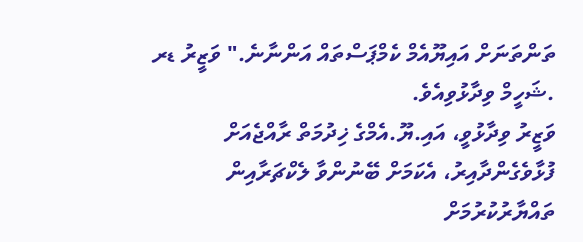ތަންތަނަށް އައިޔޫއެމް ކެމްޕަސްތައް އަންނާނެ." ވަޒީރު ޑރ .ޝަހީމް ވިދާޅުވިއެވެ.
ވަޒީރު ވިދާޅުވީ، އައި.ޔޫ.އެމްގެ ޚިދުމަތް ރާއްޖެއަށް ފުޅާވެގެންދާއިރު، އެކަމަށް ބޭނުންވާ ލެކްޗަރާއިން ތައްޔާރުކުރުމަށް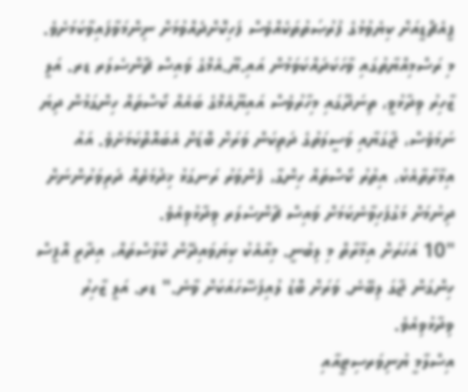ޕީއެޗްޑީއަށް ކިޔެވުމުގެ ފުރުޞަތުތަކެއްވެސް ފަހިކޮށްދެއްވުމަށް ނިންމަވާފައިވާކަމަށެވެ.
މި ރަސްމިއްޔާތުގައި ވާހަކަދައްކަވަމުން އައި.ޔޫ.އެމްގެ ވައިސް ޗާންސެލަރ ޑރ. އަލީ ޒާހިރު ވިދާޅުވީ، ތިނަދޫގައި މިހާރުވެސް އައިޔޫއެމްގެ ބައެއް ކޯސްތައް ހިންގަމުން ދިޔަ ނަމަވެސް، ޖާގަޔާއި ވަސީލަތުގެ ދަތިކަން ވަރަށް ބޮޑަށް އެބައޮތްކަމަށެވެ. އައު އިމާރާތާއެކު، އިތުރު ކޯސްތައް ހިންގާ، ފެންވަރު ރަނގަޅު ޚިދުމަތެއް ދަރިވަރުންނަށް ދިނުމަށް މަގުފަހިވާނެކަމަށް ވައިސް ޗާންސެލަރ ވިދާޅުވިއެވެ.
"10 އަހަރަށް އިމާރާތް މި ލިބުނީ. މިއާއެކު ކިޔަވައިދޭން ކްލާސްތައް، އިދާރީ އޮފީސް ހިންގަން ޖާގަ ލިބޭނެ. ވަރަށް ބޮޑު ލުއިފަސޭހައަކަށް ވާނެ." ޑރ. އަލީ ޒާހިރު ވިދާޅުވިއެވެ.
އިސްލާމީ ޔުނިވަރސިޓީއާއި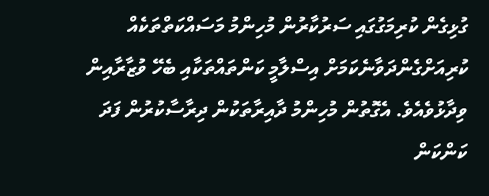ގުޅިގެން ކުރިމަގުގައި ސަރުކާރުން މުހިންމު މަސައްކަތްތަކެއް ކުރިއަށްގެންދަވާނެކަމަށް އިސްލާމީ ކަންތައްތަކާއި ބެހޭ ވުޒާރާއިން ވިދާޅުވެއެވެ. އެގޮތުން މުހިންމު ދާއިރާތަކުން ދިރާސާކުރުން ފަދަ ކަންކަން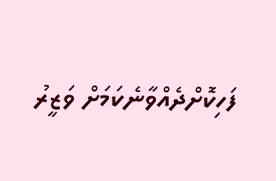ފަހިކޮށްދެއްވާނެކަމަށް ވަޒީރު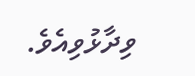ވިދާޅުވިއެވެ.